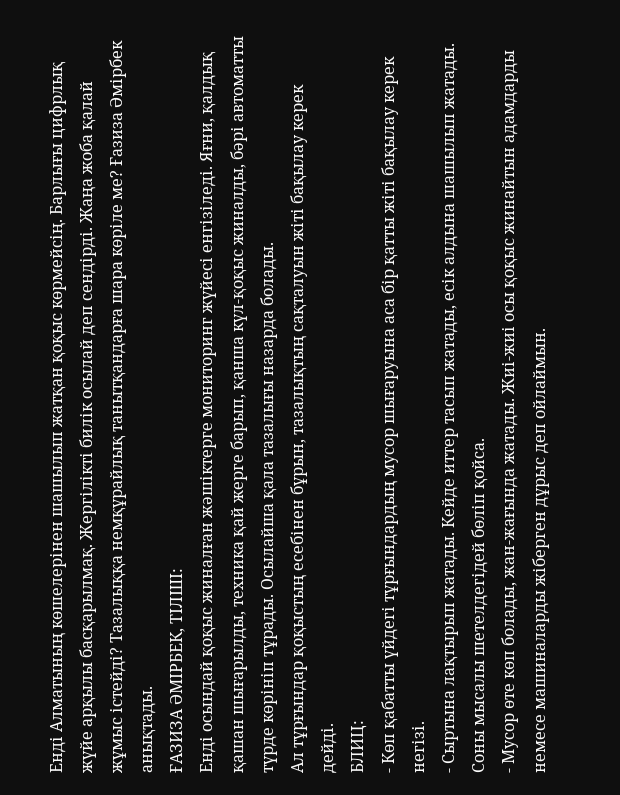Енді Алматының көшелерінен шашылып жатқан қоқыс көрмейсің. Барлығы цифрлық жүйе арқылы басқарылмақ. Жергілікті билік осылай деп сендірді. Жаңа жоба қалай жұмыс істейді? Тазалыққа немқұрайлық танытқандарға шара көріле ме? Ғазиза Әмірбек анықтады.
ҒАЗИЗА ӘМІРБЕК, ТІЛШІ:
Енді осындай қоқыс жиналған жәшіктерге мониторинг жүйесі енгізіледі. Яғни, қалдық қашан шығарылды, техника қай жерге барып, қанша күл-қоқыс жиналды, бәрі автоматты түрде көрініп тұрады. Осылайша қала тазалығы назарда болады.
Ал тұрғындар қоқыстың есебінен бұрын, тазалықтың сақталуын жіті бақылау керек дейді.
БЛИЦ:
- Көп қабатты үйдегі тұрғындардың мусор шығаруына аса бір қатты жіті бақылау керек негізі.
- Сыртына лақтырып жатады. Кейде иттер тасып жатады, есік алдына шашылып жатады. Соны мысалы шетелдегідей бөліп қойса.
- Мусор өте көп болады, жан-жағында жатады. Жиі-жиі осы қоқыс жинайтын адамдарды немесе машиналарды жіберген дұрыс деп ойлаймын.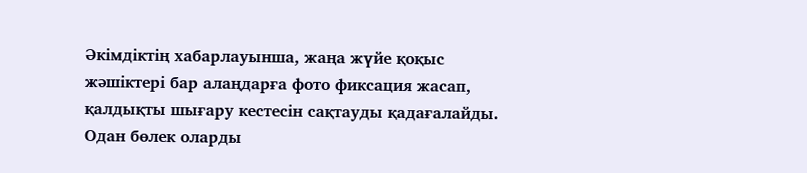Әкімдіктің хабарлауынша, жаңа жүйе қоқыс жәшіктері бар алаңдарға фото фиксация жасап, қалдықты шығару кестесін сақтауды қадағалайды. Одан бөлек оларды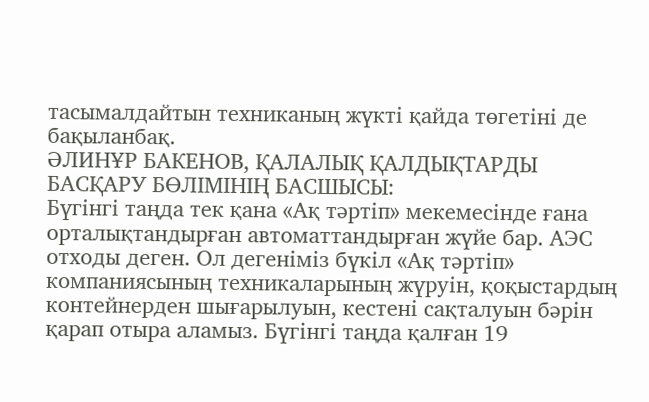тасымалдайтын техниканың жүкті қайда төгетіні де бақыланбақ.
ӘЛИНҰР БАКЕНОВ, ҚАЛАЛЫҚ ҚАЛДЫҚТАРДЫ БАСҚАРУ БӨЛІМІНІҢ БАСШЫСЫ:
Бүгінгі таңда тек қана «Ақ тәртіп» мекемесінде ғана орталықтандырған автоматтандырған жүйе бар. АЭС отходы деген. Ол дегеніміз бүкіл «Ақ тәртіп» компаниясының техникаларының жүруін, қоқыстардың контейнерден шығарылуын, кестені сақталуын бәрін қарап отыра аламыз. Бүгінгі таңда қалған 19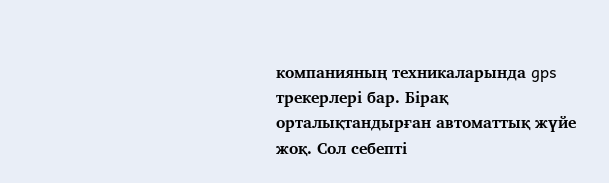компанияның техникаларында gps трекерлері бар. Бірақ орталықтандырған автоматтық жүйе жоқ. Сол себепті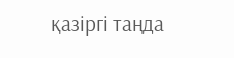қазіргі таңда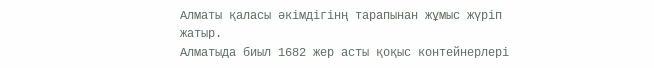Алматы қаласы әкімдігінң тарапынан жұмыс жүріп жатыр.
Алматыда биыл 1682 жер асты қоқыс контейнерлері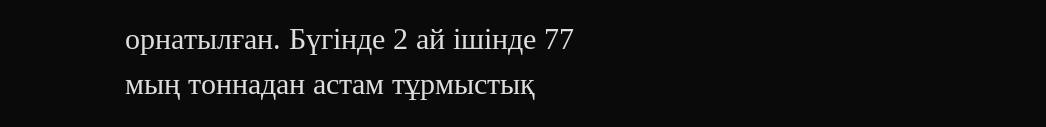орнатылған. Бүгінде 2 ай ішінде 77 мың тоннадан астам тұрмыстық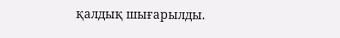қалдық шығарылды.